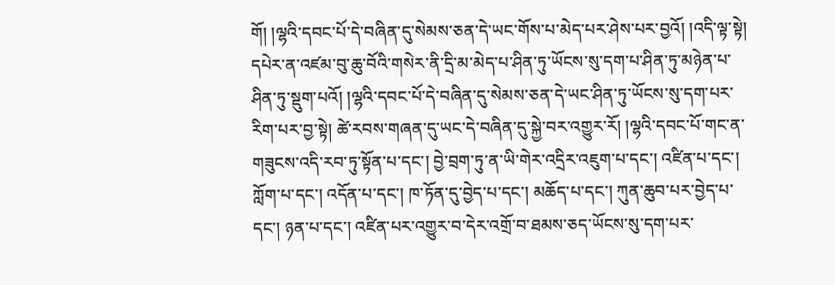གོ། །ལྷའི་དབང་པོ་དེ་བཞིན་དུ་སེམས་ཅན་དེ་ཡང་གོས་པ་མེད་པར་ཤེས་པར་བྱའོ། །འདི་ལྟ་སྟེ། དཔེར་ན་འཛམ་བུ་ཆུ་བོའི་གསེར་ནི་དྲི་མ་མེད་པ་ཤིན་ཏུ་ཡོངས་སུ་དག་པ་ཤིན་ཏུ་མཉེན་པ་ཤིན་ཏུ་སྡུག་པའོ། །ལྷའི་དབང་པོ་དེ་བཞིན་དུ་སེམས་ཅན་དེ་ཡང་ཤིན་ཏུ་ཡོངས་སུ་དག་པར་རིག་པར་བྱ་སྟེ། ཚེ་རབས་གཞན་དུ་ཡང་དེ་བཞིན་དུ་སྐྱེ་བར་འགྱུར་རོ། །ལྷའི་དབང་པོ་གང་ན་གཟུངས་འདི་རབ་ཏུ་སྟོན་པ་དང་། བྱེ་བྲག་ཏུ་ན་ཡི་གེར་འདྲིར་འཇུག་པ་དང་། འཛིན་པ་དང་། ཀློག་པ་དང་། འདོན་པ་དང་། ཁ་ཏོན་དུ་བྱེད་པ་དང་། མཆོད་པ་དང་། ཀུན་ཆུབ་པར་བྱེད་པ་དང་། ཉན་པ་དང་། འཛིན་པར་འགྱུར་བ་དེར་འགྲོ་བ་ཐམས་ཅད་ཡོངས་སུ་དག་པར་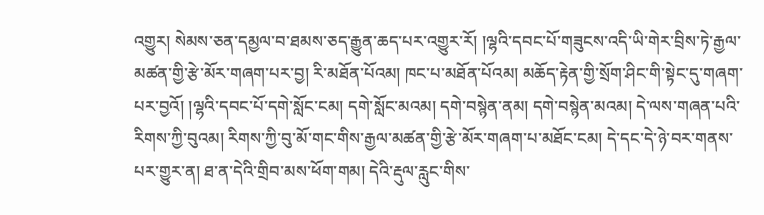འགྱུར། སེམས་ཅན་དམྱལ་བ་ཐམས་ཅད་རྒྱུན་ཆད་པར་འགྱུར་རོ། །ལྷའི་དབང་པོ་གཟུངས་འདི་ཡི་གེར་བྲིས་ཏེ་རྒྱལ་མཚན་གྱི་རྩེ་མོར་གཞག་པར་བྱ། རི་མཐོན་པོའམ། ཁང་པ་མཐོན་པོའམ། མཆོད་རྟེན་གྱི་སྲོག་ཤིང་གི་སྟེང་དུ་གཞག་པར་བྱའོ། །ལྷའི་དབང་པོ་དགེ་སློང་ངམ། དགེ་སློང་མའམ། དགེ་བསྙེན་ནམ། དགེ་བསྙེན་མའམ། དེ་ལས་གཞན་པའི་རིགས་ཀྱི་བུའམ། རིགས་ཀྱི་བུ་མོ་གང་གིས་རྒྱལ་མཚན་གྱི་རྩེ་མོར་གཞག་པ་མཐོང་ངམ། དེ་དང་དེ་ཉེ་བར་གནས་པར་གྱུར་ན། ཐ་ན་དེའི་གྲིབ་མས་ཕོག་གམ། དེའི་རྡུལ་རླུང་གིས་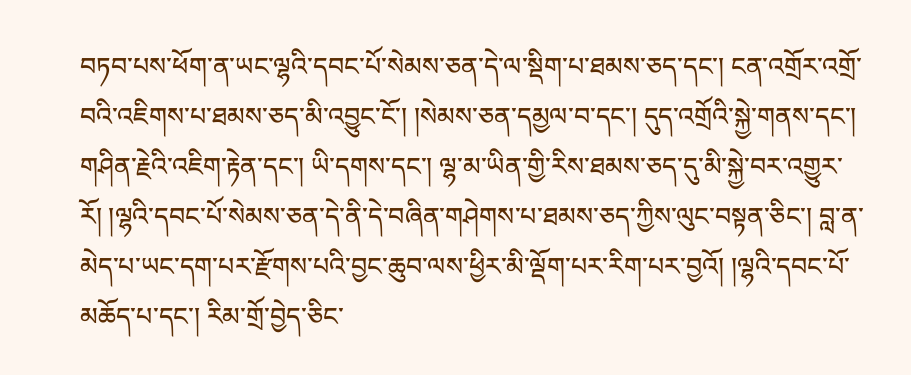བཏབ་པས་ཕོག་ན་ཡང་ལྷའི་དབང་པོ་སེམས་ཅན་དེ་ལ་སྡིག་པ་ཐམས་ཅད་དང་། ངན་འགྲོར་འགྲོ་བའི་འཇིགས་པ་ཐམས་ཅད་མི་འབྱུང་ངོ་། །སེམས་ཅན་དམྱལ་བ་དང་། དུད་འགྲོའི་སྐྱེ་གནས་དང་། གཤིན་རྗེའི་འཇིག་རྟེན་དང་། ཡི་དགས་དང་། ལྷ་མ་ཡིན་གྱི་རིས་ཐམས་ཅད་དུ་མི་སྐྱེ་བར་འགྱུར་རོ། །ལྷའི་དབང་པོ་སེམས་ཅན་དེ་ནི་དེ་བཞིན་གཤེགས་པ་ཐམས་ཅད་ཀྱིས་ལུང་བསྟན་ཅིང་། བླ་ན་མེད་པ་ཡང་དག་པར་རྫོགས་པའི་བྱང་ཆུབ་ལས་ཕྱིར་མི་ལྡོག་པར་རིག་པར་བྱའོ། །ལྷའི་དབང་པོ་མཆོད་པ་དང་། རིམ་གྲོ་བྱེད་ཅིང་